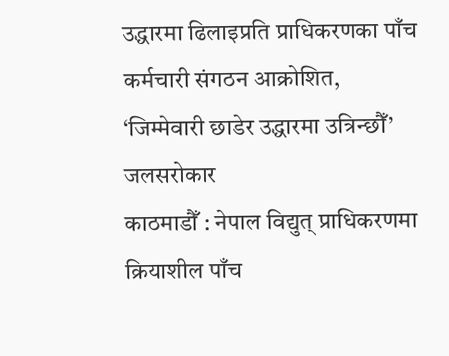उद्धारमा ढिलाइप्रति प्राधिकरणका पाँच कर्मचारी संगठन आक्रोशित, ‘जिम्मेवारी छाडेर उद्धारमा उत्रिन्छौँ’
जलसरोकार
काठमाडौँ : नेपाल विद्युत् प्राधिकरणमा क्रियाशील पाँच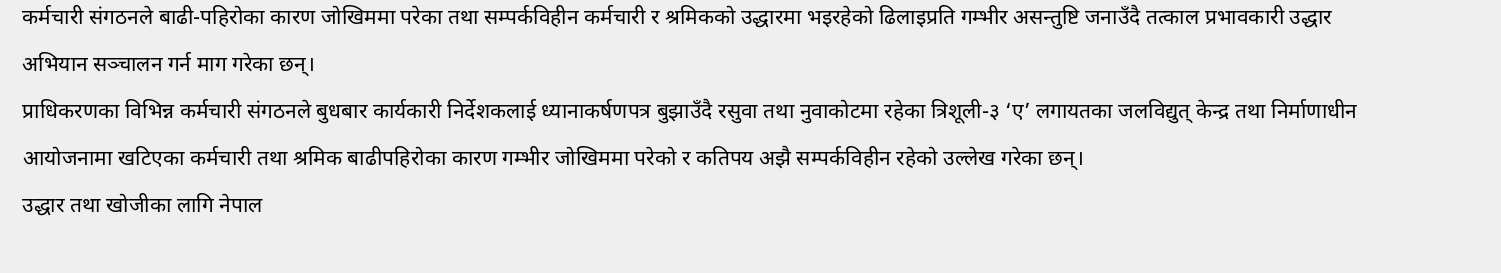कर्मचारी संगठनले बाढी-पहिरोका कारण जोखिममा परेका तथा सम्पर्कविहीन कर्मचारी र श्रमिकको उद्धारमा भइरहेको ढिलाइप्रति गम्भीर असन्तुष्टि जनाउँदै तत्काल प्रभावकारी उद्धार अभियान सञ्चालन गर्न माग गरेका छन्।
प्राधिकरणका विभिन्न कर्मचारी संगठनले बुधबार कार्यकारी निर्देशकलाई ध्यानाकर्षणपत्र बुझाउँदै रसुवा तथा नुवाकोटमा रहेका त्रिशूली-३ ‘ए’ लगायतका जलविद्युत् केन्द्र तथा निर्माणाधीन आयोजनामा खटिएका कर्मचारी तथा श्रमिक बाढीपहिरोका कारण गम्भीर जोखिममा परेको र कतिपय अझै सम्पर्कविहीन रहेको उल्लेख गरेका छन्।
उद्धार तथा खोजीका लागि नेपाल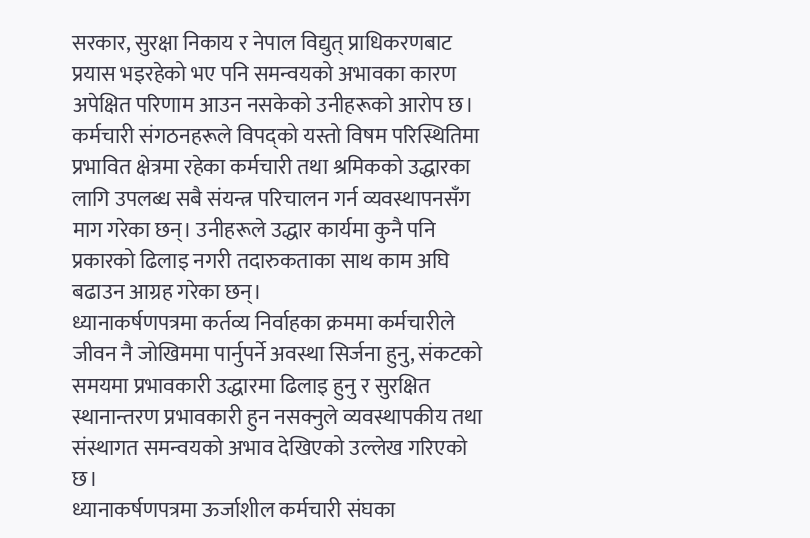सरकार, सुरक्षा निकाय र नेपाल विद्युत् प्राधिकरणबाट प्रयास भइरहेको भए पनि समन्वयको अभावका कारण अपेक्षित परिणाम आउन नसकेको उनीहरूको आरोप छ।
कर्मचारी संगठनहरूले विपद्को यस्तो विषम परिस्थितिमा प्रभावित क्षेत्रमा रहेका कर्मचारी तथा श्रमिकको उद्धारका लागि उपलब्ध सबै संयन्त्र परिचालन गर्न व्यवस्थापनसँग माग गरेका छन्। उनीहरूले उद्धार कार्यमा कुनै पनि प्रकारको ढिलाइ नगरी तदारुकताका साथ काम अघि बढाउन आग्रह गरेका छन्।
ध्यानाकर्षणपत्रमा कर्तव्य निर्वाहका क्रममा कर्मचारीले जीवन नै जोखिममा पार्नुपर्ने अवस्था सिर्जना हुनु, संकटको समयमा प्रभावकारी उद्धारमा ढिलाइ हुनु र सुरक्षित स्थानान्तरण प्रभावकारी हुन नसक्नुले व्यवस्थापकीय तथा संस्थागत समन्वयको अभाव देखिएको उल्लेख गरिएको छ।
ध्यानाकर्षणपत्रमा ऊर्जाशील कर्मचारी संघका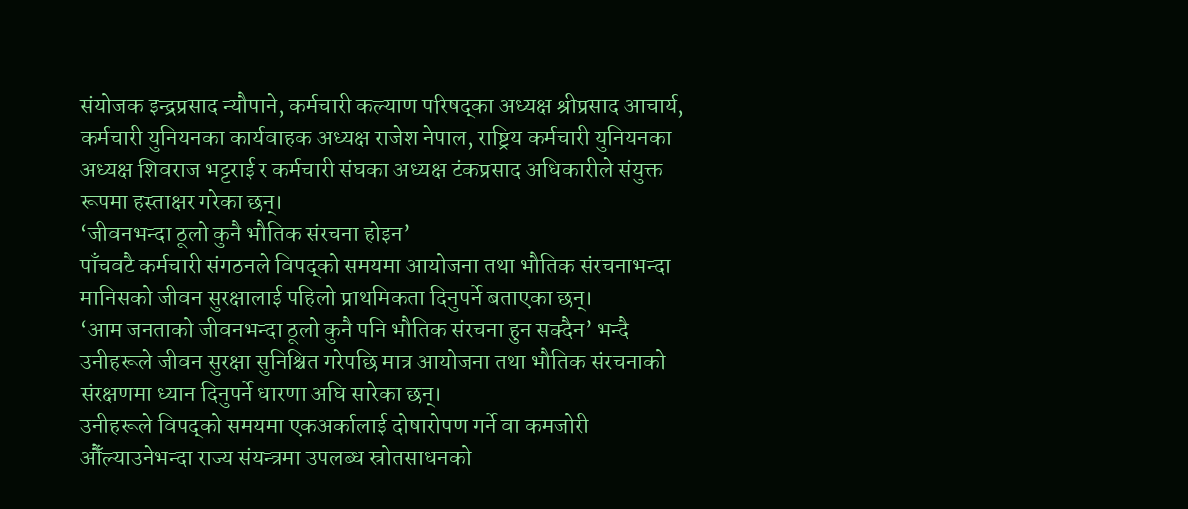संयोजक इन्द्रप्रसाद न्यौपाने, कर्मचारी कल्याण परिषद्का अध्यक्ष श्रीप्रसाद आचार्य, कर्मचारी युनियनका कार्यवाहक अध्यक्ष राजेश नेपाल, राष्ट्रिय कर्मचारी युनियनका अध्यक्ष शिवराज भट्टराई र कर्मचारी संघका अध्यक्ष टंकप्रसाद अधिकारीले संयुक्त रूपमा हस्ताक्षर गरेका छन्।
‘जीवनभन्दा ठूलो कुनै भौतिक संरचना होइन’
पाँचवटै कर्मचारी संगठनले विपद्को समयमा आयोजना तथा भौतिक संरचनाभन्दा मानिसको जीवन सुरक्षालाई पहिलो प्राथमिकता दिनुपर्ने बताएका छन्।
‘आम जनताको जीवनभन्दा ठूलो कुनै पनि भौतिक संरचना हुन सक्दैन’ भन्दै उनीहरूले जीवन सुरक्षा सुनिश्चित गरेपछि मात्र आयोजना तथा भौतिक संरचनाको संरक्षणमा ध्यान दिनुपर्ने धारणा अघि सारेका छन्।
उनीहरूले विपद्को समयमा एकअर्कालाई दोषारोपण गर्ने वा कमजोरी औँल्याउनेभन्दा राज्य संयन्त्रमा उपलब्ध स्रोतसाधनको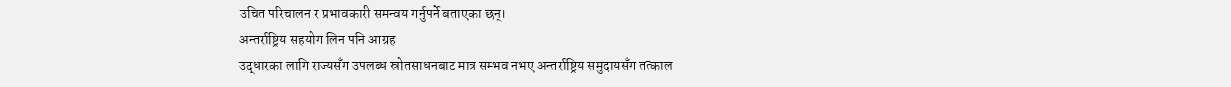उचित परिचालन र प्रभावकारी समन्वय गर्नुपर्ने बताएका छन्।
अन्तर्राष्ट्रिय सहयोग लिन पनि आग्रह
उद्धारका लागि राज्यसँग उपलब्ध स्रोतसाधनबाट मात्र सम्भव नभए अन्तर्राष्ट्रिय समुदायसँग तत्काल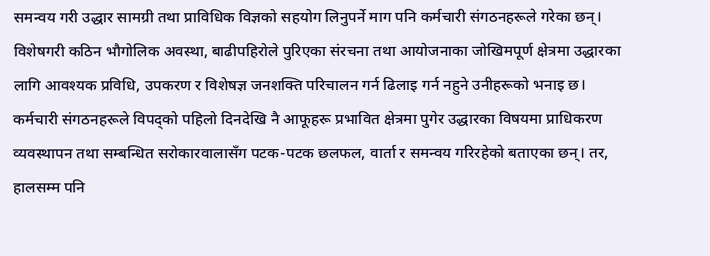समन्वय गरी उद्धार सामग्री तथा प्राविधिक विज्ञको सहयोग लिनुपर्ने माग पनि कर्मचारी संगठनहरूले गरेका छन्।
विशेषगरी कठिन भौगोलिक अवस्था, बाढीपहिरोले पुरिएका संरचना तथा आयोजनाका जोखिमपूर्ण क्षेत्रमा उद्धारका लागि आवश्यक प्रविधि, उपकरण र विशेषज्ञ जनशक्ति परिचालन गर्न ढिलाइ गर्न नहुने उनीहरूको भनाइ छ।
कर्मचारी संगठनहरूले विपद्को पहिलो दिनदेखि नै आफूहरू प्रभावित क्षेत्रमा पुगेर उद्धारका विषयमा प्राधिकरण व्यवस्थापन तथा सम्बन्धित सरोकारवालासँग पटक-पटक छलफल, वार्ता र समन्वय गरिरहेको बताएका छन्। तर, हालसम्म पनि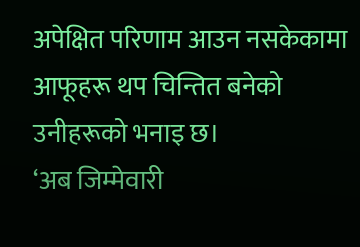अपेक्षित परिणाम आउन नसकेकामा आफूहरू थप चिन्तित बनेको उनीहरूको भनाइ छ।
‘अब जिम्मेवारी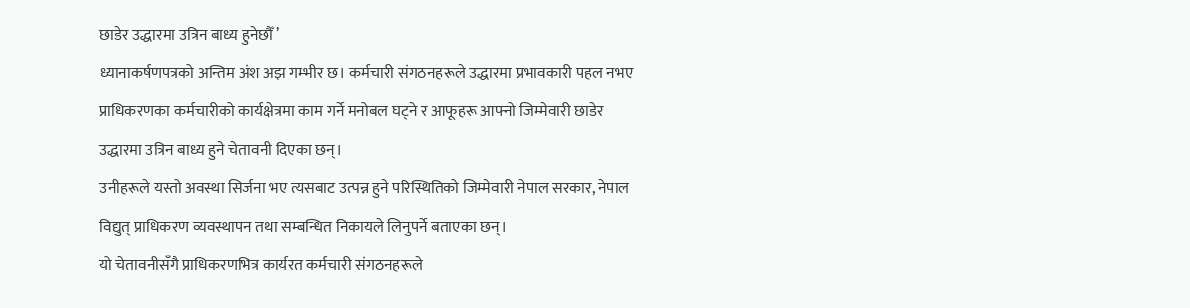छाडेर उद्धारमा उत्रिन बाध्य हुनेछौँ’
ध्यानाकर्षणपत्रको अन्तिम अंश अझ गम्भीर छ। कर्मचारी संगठनहरूले उद्धारमा प्रभावकारी पहल नभए प्राधिकरणका कर्मचारीको कार्यक्षेत्रमा काम गर्ने मनोबल घट्ने र आफूहरू आफ्नो जिम्मेवारी छाडेर उद्धारमा उत्रिन बाध्य हुने चेतावनी दिएका छन्।
उनीहरूले यस्तो अवस्था सिर्जना भए त्यसबाट उत्पन्न हुने परिस्थितिको जिम्मेवारी नेपाल सरकार, नेपाल विद्युत् प्राधिकरण व्यवस्थापन तथा सम्बन्धित निकायले लिनुपर्ने बताएका छन्।
यो चेतावनीसँगै प्राधिकरणभित्र कार्यरत कर्मचारी संगठनहरूले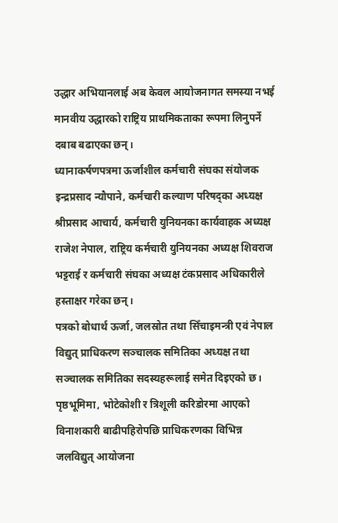उद्धार अभियानलाई अब केवल आयोजनागत समस्या नभई मानवीय उद्धारको राष्ट्रिय प्राथमिकताका रूपमा लिनुपर्ने दबाब बढाएका छन्।
ध्यानाकर्षणपत्रमा ऊर्जाशील कर्मचारी संघका संयोजक इन्द्रप्रसाद न्यौपाने, कर्मचारी कल्याण परिषद्का अध्यक्ष श्रीप्रसाद आचार्य, कर्मचारी युनियनका कार्यवाहक अध्यक्ष राजेश नेपाल, राष्ट्रिय कर्मचारी युनियनका अध्यक्ष शिवराज भट्टराई र कर्मचारी संघका अध्यक्ष टंकप्रसाद अधिकारीले हस्ताक्षर गरेका छन्।
पत्रको बोधार्थ ऊर्जा, जलस्रोत तथा सिँचाइमन्त्री एवं नेपाल विद्युत् प्राधिकरण सञ्चालक समितिका अध्यक्ष तथा सञ्चालक समितिका सदस्यहरूलाई समेत दिइएको छ।
पृष्ठभूमिमा, भोटेकोशी र त्रिशूली करिडोरमा आएको विनाशकारी बाढीपहिरोपछि प्राधिकरणका विभिन्न जलविद्युत् आयोजना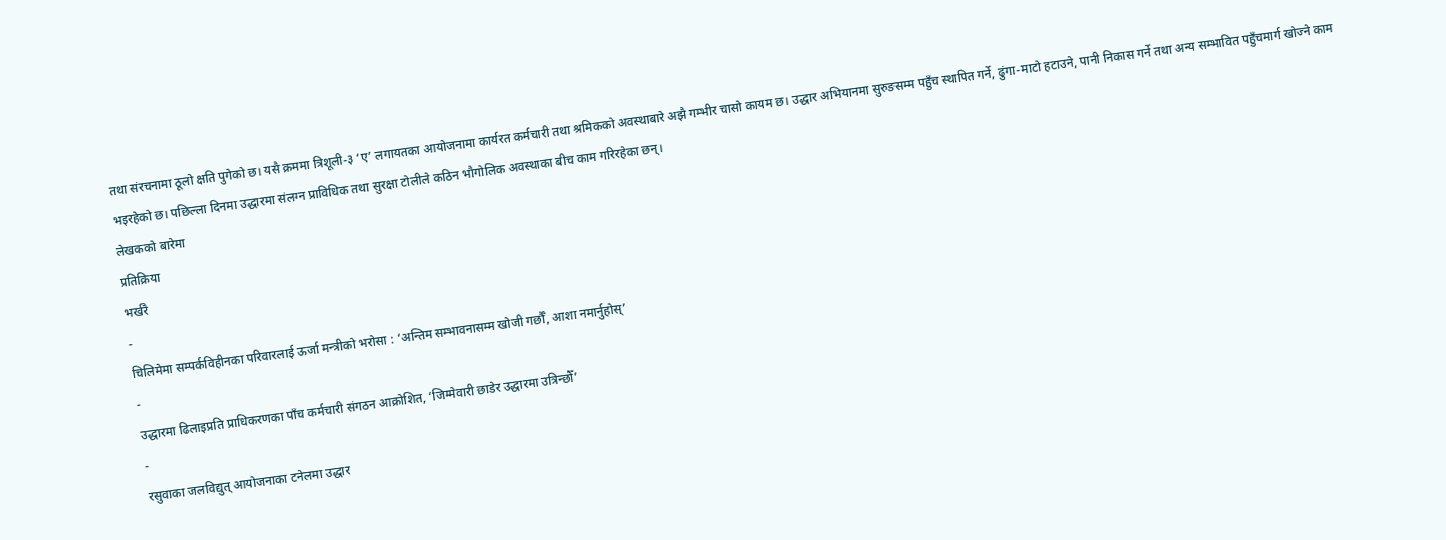तथा संरचनामा ठूलो क्षति पुगेको छ। यसै क्रममा त्रिशूली-३ ‘ए’ लगायतका आयोजनामा कार्यरत कर्मचारी तथा श्रमिकको अवस्थाबारे अझै गम्भीर चासो कायम छ। उद्धार अभियानमा सुरुङसम्म पहुँच स्थापित गर्ने, ढुंगा-माटो हटाउने, पानी निकास गर्ने तथा अन्य सम्भावित पहुँचमार्ग खोज्ने काम भइरहेको छ। पछिल्ला दिनमा उद्धारमा संलग्न प्राविधिक तथा सुरक्षा टोलीले कठिन भौगोलिक अवस्थाका बीच काम गरिरहेका छन्।
लेखकको बारेमा
प्रतिक्रिया
भर्खरै
-
चिलिमेमा सम्पर्कविहीनका परिवारलाई ऊर्जा मन्त्रीको भरोसा : ‘अन्तिम सम्भावनासम्म खोजी गर्छौँ, आशा नमार्नुहोस्’
-
उद्धारमा ढिलाइप्रति प्राधिकरणका पाँच कर्मचारी संगठन आक्रोशित, ‘जिम्मेवारी छाडेर उद्धारमा उत्रिन्छौँ’
-
रसुवाका जलविद्युत् आयोजनाका टनेलमा उद्धार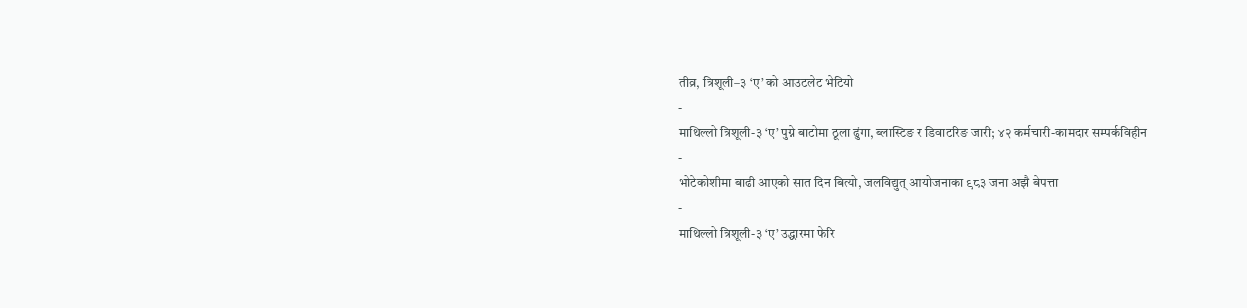तीव्र, त्रिशूली–३ ‘ए’ को आउटलेट भेटियो
-
माथिल्लो त्रिशूली-३ ‘ए’ पुग्ने बाटोमा ठूला ढुंगा, ब्लास्टिङ र डिवाटरिङ जारी; ४२ कर्मचारी-कामदार सम्पर्कविहीन
-
भोटेकोशीमा बाढी आएको सात दिन बित्यो, जलविद्युत् आयोजनाका ९८३ जना अझै बेपत्ता
-
माथिल्लो त्रिशूली-३ ‘ए’ उद्धारमा फेरि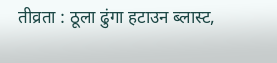तीव्रता : ठूला ढुंगा हटाउन ब्लास्ट,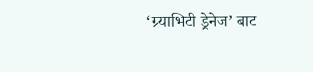‘ग्र्याभिटी ड्रेनेज’ बाट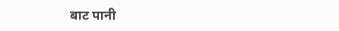बाट पानी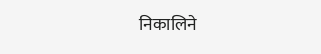निकालिने